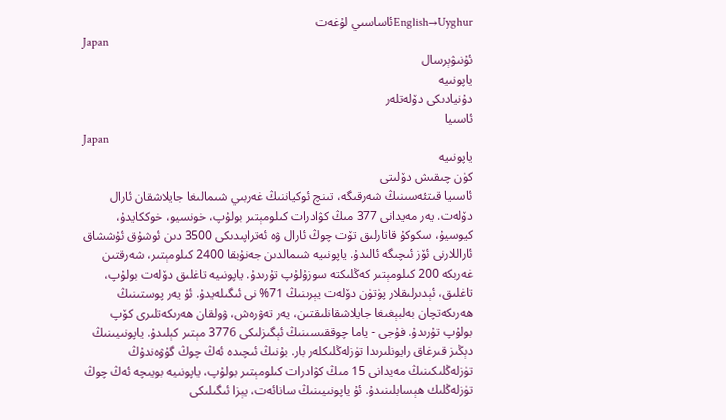English→Uyghurئاساسىي لۇغەت
Japan
ئۇنىۋېرسال
ياپونىيە
دۇنيادىكى دۆلەتلەر
ئاسىيا
Japan
ياپونىيە
كۈن چىقىش دۆلىتى
ئاسىيا قىتئەسىنىڭ شەرقىگە، تىنچ ئوكياننىڭ غەربىي شىمالىغا جايلاشقان ئارال دۆلەت. يەر مەيدانى 377 مىڭ كۋادرات كىلومېتىر بولۇپ، خونسيو، خوككايدۇ، كيوسيۇ، سكوكۇ قاتارلىق تۆت چوڭ ئارال ۋە ئەتراپىدىكى 3500 دىن ئوشۇق ئۇششاق ئاراللارنى ئۆز ئىچىگە ئالىدۇ. ياپونىيە شىمالدىن جەنۇبقا 2400 كىلومېتىر، شەرقتىن غەربكە 200 كىلومېتىر كەڭلىكتە سوزۇلۇپ تۇرىدۇ. ياپونىيە تاغلىق دۆلەت بولۇپ، تاغلىق، ئېدىرلىقلار پۈتۈن دۆلەت يېرىنىڭ 71% نى ئىگىلەيدۇ. ئۇ يەر پوستىنىڭ ھەرىكەتچان بەلبېغىغا جايلاشقانلىقتىن، يەر تەۋرەش، ۋولقان ھەرىكەتلىرى كۆپ بولۇپ تۇرىدۇ. فۇجى - ياما چوققىسىنىڭ ئېگىزلىكى 3776 مېتىر كېلىدۇ. ياپونىيىنىڭ دېڭىز قىرغاق رايونلىرىدا تۈزلەڭلىكلەر بار. بۇنىڭ ئىچىدە ئەڭ چوڭ گۇۋەندۇڭ تۈزلەڭلىكىنىڭ مەيدانى 15 مىڭ كۋادرات كىلومېتىر بولۇپ، ياپونىيە بويىچە ئەڭ چوڭ تۈزلەڭلىك ھېسابلىنىدۇ. ئۇ ياپونىيىنىڭ سانائەت، يېزا ئىگىلىكى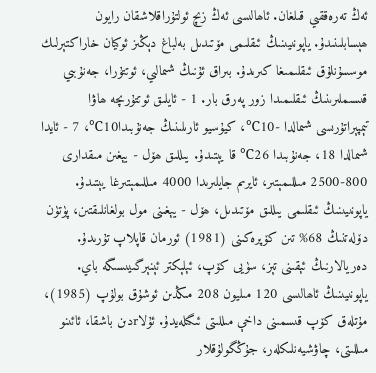ئەڭ تەرەققىي قىلغان. ئاھالىسى ئەڭ زىچ ئولتۇراقلاشقان رايون ھېسابلىنىدۇ. ياپونىيىنىڭ ئىقلىمى مۆتىدىل بەلباغ دېڭىز ئوكيان خاراكتېرلىك موسسۇنلۇق ئىقلىمىغا كىرىدۇ. بىراق ئۇنىڭ شىمالىي، ئوتتۇرا، جەنۇبىي قىسىملىرىنىڭ ئىقلىمىدا زور پەرق بار. 1 - ئايلىق ئوتتۇرىچە ھاۋا تېمپېراتۇرىسى شىمالدا -10℃، كيۇسيو ئارىلىنىڭ جەنۇبىدا10℃، 7 - ئايدا شىمالدا 18، جەنۇبىدا 26℃ قا يېتىدۇ. يىللىق ھۆل - يېغىن مىقدارى 800-2500 مىللىمېتىر، ئايرىم جايلىرىدا 4000 مىللىمېتىرغا يېتىدۇ. ياپونىيىنىڭ ئىقلىمى يىللىق مۆتىدىل، ھۆل - يېغىنى مول بولغانلىقتىن، پۈتۈن دۆلەتنىڭ 68% تىن كۆپرەكىنى (1981) ئورمان قاپلاپ تۇرىدۇ. دەريالارنىڭ ئېقىنى تېز، سۈيى كۆپ، ئېلېكتر ئېنېرگىيىسىگە باي. ياپونىيىنىڭ ئاھالىسى 120 مىليون 208 مىڭدىن ئوشۇق بولۇپ (1985)، مۇتلەق كۆپ قىسمىنى داخې مىللىتى ئىگىلەيدۇ. ئۇلاrدىن باشقا، ئائىنو مىللىتى، چاۋشيەنلىكلەر، جۇڭگولۇقلار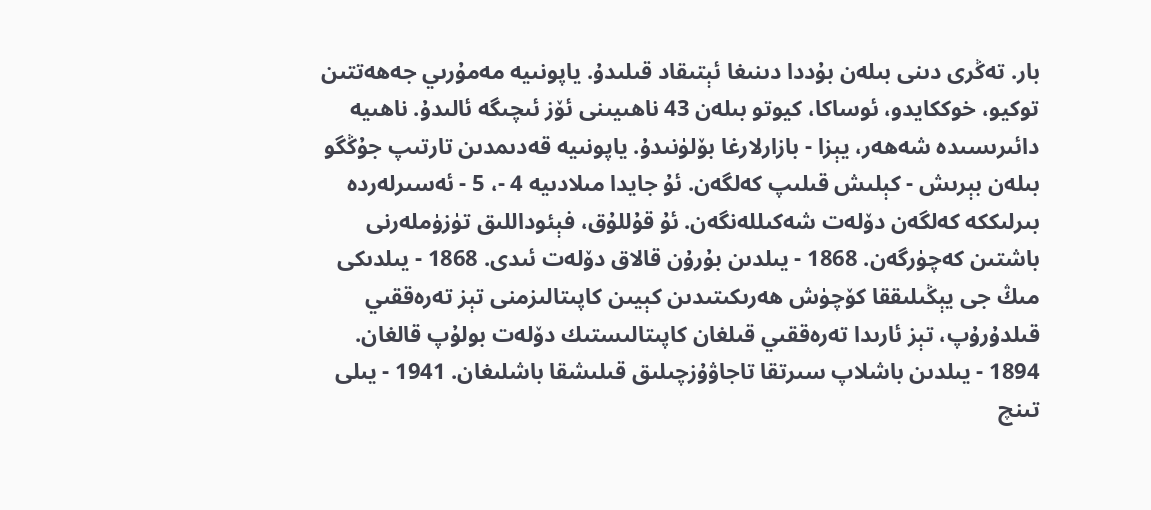بار. تەڭرى دىنى بىلەن بۇددا دىنىغا ئېتىقاد قىلىدۇ. ياپونىيە مەمۇرىي جەھەتتىن توكيو، خوككايدو، ئوساكا، كيوتو بىلەن 43 ناھىيىنى ئۆز ئىچىگە ئالىدۇ. ناھىيە دائىرىسىدە شەھەر، يېزا - بازارلارغا بۆلۈنىدۇ. ياپونىيە قەدىمدىن تارتىپ جۇڭگو بىلەن بېرىش - كېلىش قىلىپ كەلگەن. ئۇ جايدا مىلادىيە 4 -، 5 - ئەسىرلەردە بىرلىككە كەلگەن دۆلەت شەكىللەنگەن. ئۇ قۇللۇق، فېئوداللىق تۈزۈملەرنى باشتىن كەچۈرگەن. 1868 - يىلدىن بۇرۇن قالاق دۆلەت ئىدى. 1868 - يىلدىكى مىڭ جى يېڭىلىققا كۆچۈش ھەرىكىتىدىن كېيىن كاپىتالىزمنى تېز تەرەققىي قىلدۇرۇپ، تېز ئارىدا تەرەققىي قىلغان كاپىتالىستىك دۆلەت بولۇپ قالغان. 1894 - يىلدىن باشلاپ سىرتقا تاجاۋۇزچىلىق قىلىشقا باشلىغان. 1941 - يىلى تىنچ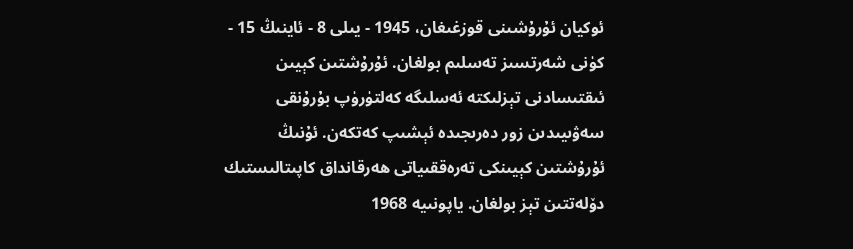ئوكيان ئۇرۇشىنى قوزغىغان، 1945 - يىلى 8 - ئاينىڭ 15 - كۈنى شەرتسىز تەسلىم بولغان. ئۇرۇشتىن كېيىن ئىقتىسادنى تېزلىكتە ئەسلىگە كەلتۈرۈپ بۇرۇنقى سەۋىيىدىن زور دەرىجىدە ئېشىپ كەتكەن. ئۇنىڭ ئۇرۇشتىن كېيىنكى تەرەققىياتى ھەرقانداق كاپىتالىستىك دۆلەتتىن تېز بولغان. ياپونىيە 1968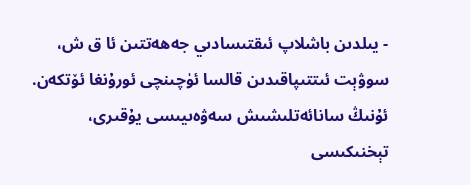- يىلدىن باشلاپ ئىقتىسادىي جەھەتتىن ئا ق ش، سوۋېت ئىتتىپاقىدىن قالسا ئۈچىنچى ئورۇنغا ئۆتكەن. ئۇنىڭ سانائەتلىشىش سەۋەىيىسى يۇقىرى، تېخنىكىسى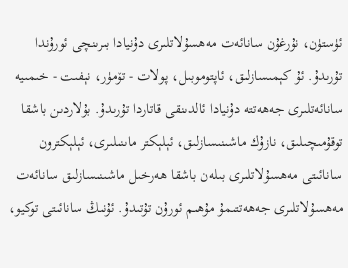ئۈستۈن، نۇرغۇن سانائەت مەھسۇلاتلىرى دۇنيادا بىرىنچى ئورۇندا تۇرىدۇ. ئۇ كېمىسازلىق، ئاپتوموبىل، پولات - تۆمۈر، نېفىت - خىمىيە سانائەتلىرى جەھەتتە دۇنيادا ئالدىنقى قاتاردا تۇرىدۇ. بۇلاردىن باشقا توقۇمىچىلىق، نازۇك ماشىنىسازلىق، ئېلېكتر ماىنىلىرى، ئېلېكترون سانائىتى مەھسۇلاتلىرى بىلەن باشقا ھەرخىل ماشىنىسازلىق سانائەت مەھسۇلاتلىرى جەھەتتىمۇ مۇھىم ئورۇن تۇتىدۇ. ئۇنىڭ سانائىتى توكيو،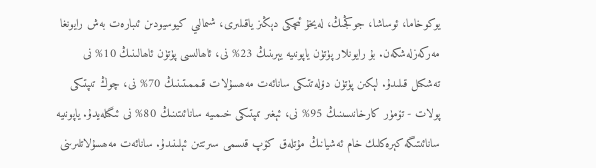يوكوخاما، ئوساشا، جوڭجىڭ، لەيخۇ ئىچكى دېڭىز ياقىلىرى، شىمالىي كيوسيودىن ئىبارەت بەش رايونغا مەركەزلەشكەن. بۇ رايونلار پۈتۈن ياپونىيە يېرىنىڭ 23% نى، ئاھالىسى پۈتۈن ئاھالىنىڭ 10% نى تەشكىل قىلىدۇ. لېكىن پۈتۈن دۆلەتتىكى سانائەت مەھسۇلات قىممىتىنىڭ 70% نى، چوڭ تىپتىكى پولات - تۆمۈر كارخانىسىنىڭ 95% نى، ئېغىر تىپتىكى خىمىيە سانائىتىنىڭ 80% نى ئىگىلەيدۇ. ياپونىيە سانائىتىگە كېرەكلىك خام ئەشيانىڭ مۇتلەق كۆپ قىسمى سىرتتىن ئېلىنىدۇ. سانائەت مەھسۇلاتلىرىنى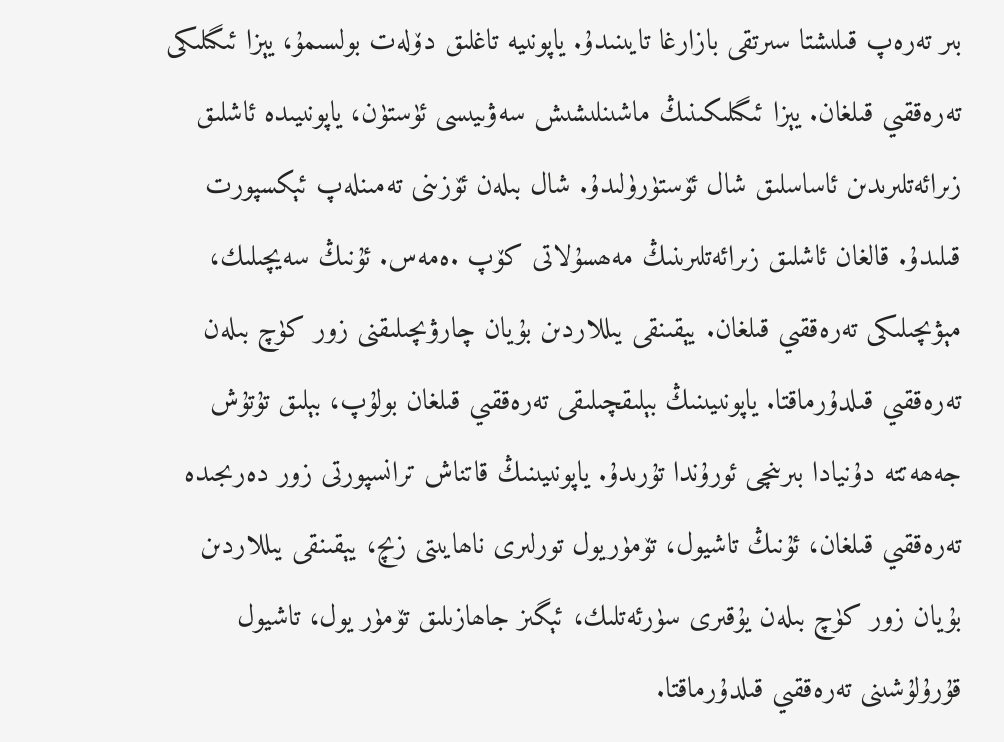بىر تەرەپ قىلىشتا سىرتقى بازارغا تايىنىدۇ. ياپونىيە تاغلىق دۆلەت بولسىمۇ، يېزا ئىگىلىكى تەرەققىي قىلغان. يېزا ئىگىلىكىنىڭ ماشىنلىشىش سەۋىيىسى ئۈستۈن، ياپونىيىدە ئاشلىق زىرائەتلىرىدىن ئاساسلىق شال ئۆستۈرۈلىدۇ. شال بىلەن ئۆزىنى تەمىنلەپ ئېكسپورت قىلىدۇ. قالغان ئاشلىق زىرائەتلىرىنىڭ مەھسۇلاتى كۆپ .ەمەس. ئۇنىڭ سەيچىلىك، مېۋىچىلىكى تەرەققىي قىلغان. يېقىنقى يىللاردىن بۇيان چارۋىچىلىقنى زور كۈچ بىلەن تەرەققىي قىلدۇرماقتا. ياپونىيىنىڭ بېلىقچىلىقى تەرەققىي قىلغان بولۇپ، بېلىق تۇتۇش جەھەتتە دۇنيادا بىرىنچى ئورۇندا تۇرىدۇ. ياپونىيىنىڭ قاتناش ترانسپورتى زور دەرىجىدە تەرەققىي قىلغان، ئۇنىڭ تاشيول، تۆمۈريول تورلىرى ناھايىتى زىچ، يېقىنقى يىللاردىن بۇيان زور كۈچ بىلەن يۇقىرى سۈرئەتلىك، ئېگىز جاھازىلىق تۆمۈر يول، تاشيول قۇرۇلۇشىنى تەرەققىي قىلدۇرماقتا.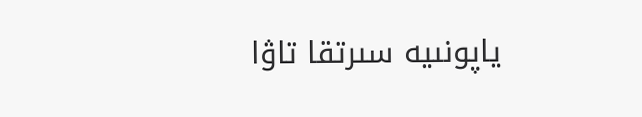ياپونىيە سىرتقا تاۋا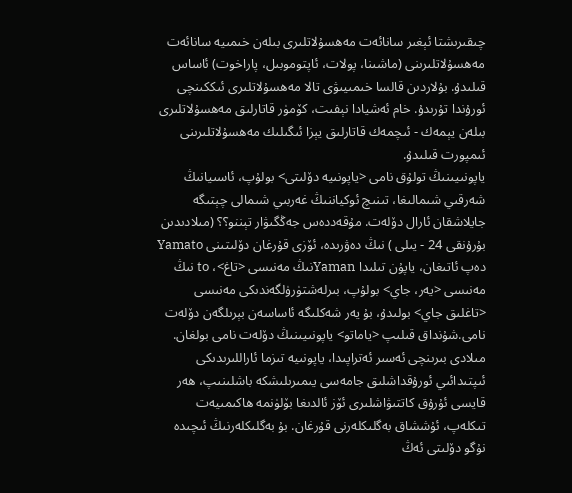چىقىرىشتا ئېغىر سانائەت مەھسۇلاتلىرى بىلەن خىمىيە سانائەت مەھسۇلاتلىرىنى (ماشىنا، پولات، ئاپتوموبىل، پاراخوت) ئاساس قىلىدۇ. بۇلاردىن قالسا خىمىيىۋى تالا مەھسۇلاتلىرى ئىككىنچى ئورۇندا تۇرىدۇ. خام ئەشيادا نېفىت، كۆمۈر قاتارلىق مەھسۇلاتلىرى بىلەن يېمەك - ئىچمەك قاتارلىق يېزا ئىگىلىك مەھسۇلاتلىرىنى ئىمپورت قىلىدۇ.
ياپونىيىنىڭ تولۇق نامى <ياپونىيە دۆلىتى> بولۇپ، ئاسىيانىڭ شەرقىي شىمالىغا، تىنىچ ئوكياننىڭ غەربىي شىمالى چېتىگە جايلاشقان ئارال دۆلەت. مۇقەددەس جەڭگىۋار تېننو؟؟ (مىلادىدىن بۇرۇنقى 24 - يىلى ) نىڭ دەۋرىدە، ئۆزى قۇرغان دۆلىتىنى Yamato دەپ ئاتىغان، ياپۇن تىلىدا Yamanنىڭ مەنىسى <تاغ>، to نىڭ مەنىسى <يەر، جاي> بولۇپ، بىرلەشتۈرۈلگەندىكى مەنىسى <تاغلىق جاي> بولىدۇ، بۇ يەر شەكلىگە ئاساسەن بېرىلگەن دۆلەت نامى.شۇنداق قىلىپ <ياماتو> ياپونىيىنىڭ دۆلەت نامى بولغان. مىلادى بىرىنچى ئەسىر ئەتراپىدا، ياپونىيە تىزما ئاراللىرىدىكى ئىپتىدائىي ئورۇقداشلىق جامەسى يىمىرىلىشكە باشلىنىپ، ھەر قايسى ئۇرۇق كاتتىۋاشلىرى ئۆز ئالدىغا بۆلۈنمە ھاكىمىيەت تىكلەپ، ئۇششاق بەگلىكلەرنى قۇرغان. بۇ بەگلىكلەرنىڭ ئىچىدە نۇگو دۆلىتى ئەڭ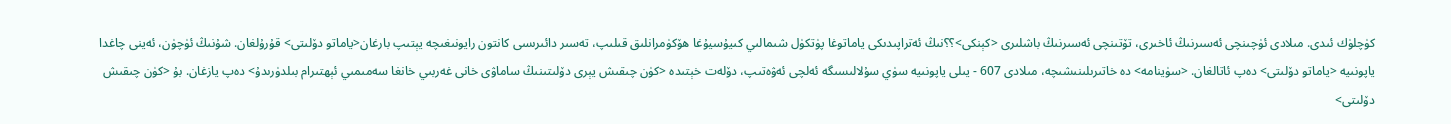كۈچلۈك ئىدى. مىلادى ئۈچىنچى ئەسىرنىڭ ئاخىرى، تۆتىنچى ئەسىرنىڭ باشلىرى <كېنكى>؟؟نىڭ ئەتراپىدىكى ياماتوغا پۈتكۈل شىمالىي كىيۇسيۇغا ھۆكۈمرانلىق قىلىپ، تەسىر دائىرىسى كانتون رايونىغىچە يېتىپ بارغان<ياماتو دۆلىتى> قۇرۇلغان. شۇنىڭ ئۈچۈن، ئەينى چاغدا ياپونىيە <ياماتو دۆلىتى> دەپ ئاتالغان. <سۈينامە> دە خاتىرىلىنىشىچە، مىلادى 607 - يىلى ياپونىيە سۈي سۇلالىسىگە ئەلچى ئەۋەتىپ، دۆلەت خېتىدە <كۈن چىقىش يېرى دۆلىتىنىڭ ساماۋى خانى غەربىي خانغا سەمىمىي ئېھتىرام بىلدۈرىدۇ> دەپ يازغان. بۇ <كۈن چىقىش دۆلىتى>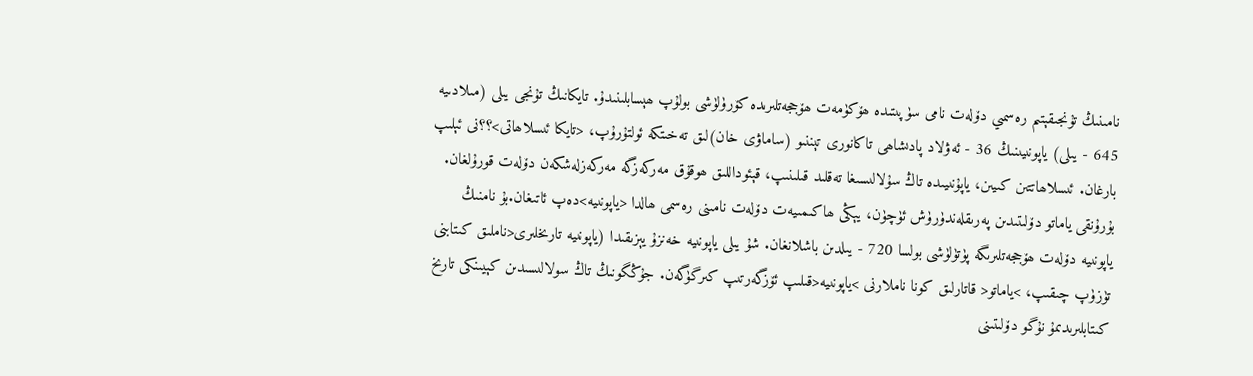نامىنىڭ تۇنجىقېتىم رەسمىي دۆلەت نامى سۈپىتىدە ھۆكۈمەت ھۆججەتلىرىدە كۆرۈلۈشى بولۇپ ھېسابلىنىدۇ. تايكانىڭ تۇنجى يىلى (مىلادىيە 645 - يىلى) ياپونىيىنىڭ 36 - ئەۋلاد پادىشاھى تاكانورى تېننىو (ساماۋى خان)لىق تەخىتكە ئولتۇرۇپ، <تايكا ئىسلاھاتى>؟؟نى ئېلىپ بارغان. ئىسلاھاتتىن كىيىن، ياپۇنىيىدە تاڭ سۇلالىسىغا تەقلىد قىلىنىپ، قېئوداللىق ھوقۇق مەركەزگە مەركەزلەشكەن دۆلەت قورۇلغان. بۇرۇنقى ياماتو دۆلىتىدىن پەرىقلەندۈرۈش ئۈچۈن، يېڭى ھاكىمىيەت دۆلەت نامىنى رەسمى ھالدا <ياپونىيە>دەپ ئاتىغان.بۇ نامنىڭ ياپونىيە دۆلەت ھۆججەتلىرىگە پۈتۈلۈشى بولسا 720 - يىلدىن باشلانغان. شۇ يىلى ياپونىيە خەنزۇ يېزىقىدا (ياپونىيە تارىخلىرى<ناملىق كىتابنى تۈزۈپ چىقىپ، >ياماتو< قاتارلىق كونا ناملارنى >ياپونىيە<قىلىپ ئۆزگەرتىپ كىرگۈگەن. جۇڭگونىڭ تاڭ سولالىسىدىن كېيىنكى تارىخ كىتابلىرىدىمۇ نۇگو دۆلىتىنى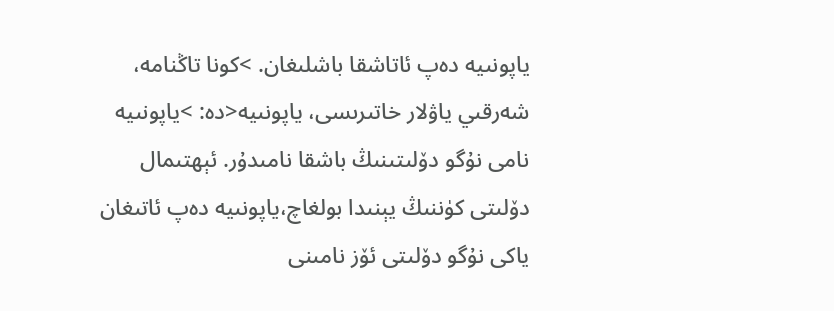ياپونىيە دەپ ئاتاشقا باشلىغان. >كونا تاڭنامە، شەرقىي ياۋلار خاتىرىسى، ياپونىيە<دە: >ياپونىيە نامى نۇگو دۆلىتىنىڭ باشقا نامىدۇر. ئېھتىمال دۆلىتى كۈننىڭ يېنىدا بولغاچ،ياپونىيە دەپ ئاتىغان ياكى نۇگو دۆلىتى ئۆز نامىنى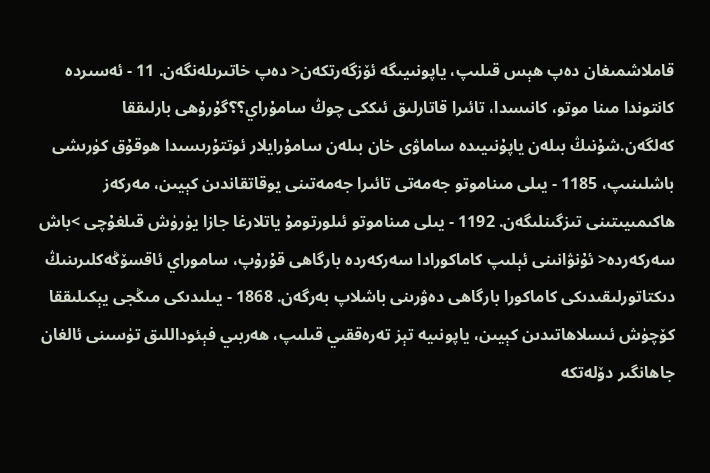قاملاشمىغان دەپ ھېس قىلىپ، ياپونىيىگە ئۆزگەرتكەن< دەپ خاتىرىلەنگەن. 11 - ئەسىردە كانتوندا مىنا موتو، كانىسدا، تائىرا قاتارلىق ئىككى چوڭ سامۇراي؟؟گۇرۇھى بارلىققا كەلگەن.شۇنىڭ بىلەن ياپۇنىيىدە ساماۋى خان بىلەن سامۇرايلار ئوتتۇرىسىدا ھوقۇق كۈرىشى باشلىنىپ، 1185 - يىلى مىناموتو جەمەتى تائىرا جەمەتىنى يوقاتقاندىن كېيىن، مەركەز ھاكىمىيىتىنى تىزگىنلىگەن. 1192 - يىلى مىناموتو ئىلورتومۇ ياتلارغا جازا يۈرۈش قىلغۇچى >باش سەركەردە< ئۇنۋانىنى ئېلىپ كاماكورادا سەركەردە بارگاھى قۇرۇپ، ساموراي ئاقسۆڭەكلىرىنىڭ دىكتاتورلىقىدىكى كاماكورا بارگاھى دەۋرىنى باشلاپ بەرگەن. 1868 - يىلىدىكى مىڭجى يېكىلىققا كۆچۈش ئىسلاھاتىدىن كېيىن، ياپونىيە تېز تەرەققىي قىلىپ، ھەربىي فېئوداللىق تۈسىنى ئالغان جاھانگىر دۆلەتكە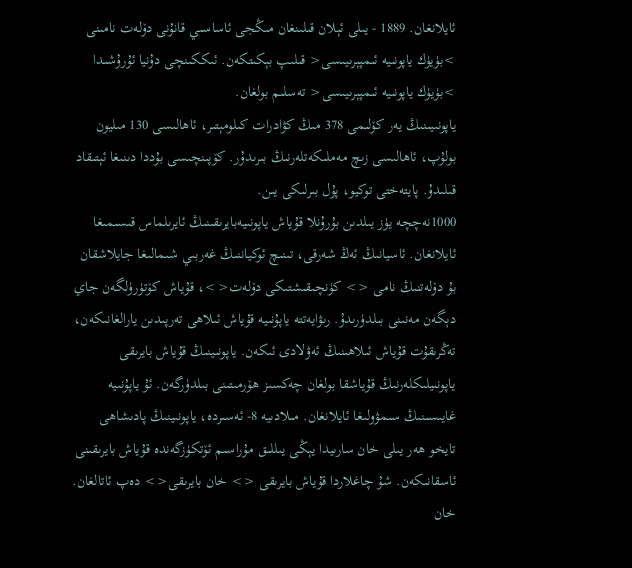ئايلانغان. 1889 - يىلى ئېلان قىلىنغان مىڭجى ئاساسىي قانۇنى دۆلەت نامىنى >بۈيۈك ياپونىيە ئىمپېرىيىسى< قىلىپ بېكىتكەن. ئىككىنچى دۇنيا ئۇرۇشىدا >بۈيۈك ياپونىيە ئىمپېرىيىسى< تەسلىم بولغان.
ياپونىيىنىڭ يەر كۆلىمى 378 مىڭ كۋادرات كىلومېتىر، ئاھالىسى 130 مىليون بولۇپ، ئاھالىسى زىچ مەملىكەتلەرنىڭ بىرىدۇر. كۆپىنچىسى بۇددا دىنىغا ئېتىقاد قىلىدۇ. پايتەختى توكيو، پۇل بىرلىكى يىن.
1000نەچچە يۈز يىلدىن بۇرۇنلا قۇياش ياپونىيەبايرىقىنىڭ ئايرىلماس قىسىمىغا ئايلانغان. ئاسيانىڭ ئەڭ شەرقى، تىنىچ ئوكياننىڭ غەربىي شىمالىغا جايلاشقان بۇ دۆلەتنىڭ نامى <> كۈنچىقىشتىكى دۆلەت<>، قۇياش كۆتۈرۈلگەن جاي دېگەن مەنىنى بىلدۈرىدۇ. رىۋايەتتە ياپۇنىيە قۇياش ئىلاھى تەرپىدىن يارالغانىكەن، تەڭرىقۇت قۇياش ئىلاھىنىڭ ئەۋلادى ئىكەن. ياپونىينىڭ قۇياش بايرىقى ياپونىيلىكلەرنىڭ قۇياشقا بولغان چەكسىز ھۆرمىتىنى بىلدۈرگەن. ئۇ ياپۇنىيە غايىسىنىڭ سىمۋولىغا ئايلانغان. مىلادىيە 8- ئەسىردە، ياپونىينىڭ پادىشاھى تايخو ھەر يىلى خان سارىيدا يېڭى يىللىق مۇراسىم ئۆتكۈزگەندە قۇياش بايرىقىنى ئاسقانىكەن. شۇ چاغلاردا قۇياش بايرىقى <> خان بايرىقى<> دەپ ئاتالغان. خان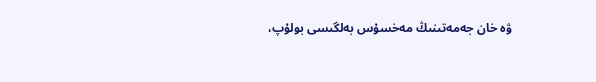ۋە خان جەمەتىنىڭ مەخسۇس بەلگىسى بولۇپ،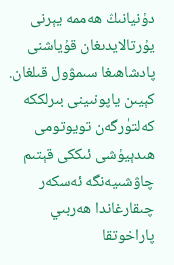دۇنيانىڭ ھەممە يېرنى يۇرتالايدىغان قۇياشنى پادشاھىغا سىمۋول قىلغان. كېيىن ياپونىينى بىرلككە كەلتۈرگەن تويوتومى ھىدېيۇشى ئىككى قېتىم چاۋشىيەنگە ئەسكەر چىقارغاندا ھەربىي پاراخوتقا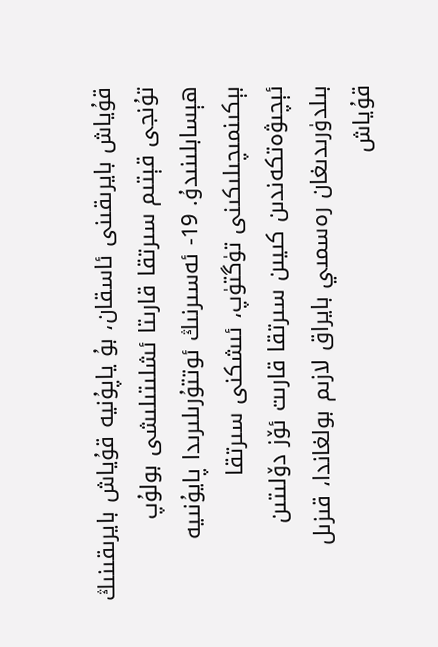قۇياش بايرىقىنى ئاسقان، بۇ ياپۇنيە قۇياش بايرىقىنىڭ تۇنجى قېتىم سىرتقا قارىتا ئشلىتىلىشى بولۇپ ھېسابلىنىدۇ. 19- ئەسىرنىڭ ئوتتۇرىلىرىدا پايۇنىيە بېكىنمىچىلىكىنى تۈگتۈپ، ئىشكنى سىرتقا ئېچىۋەتكەندىن كىيىن سىرتقا قارىت ئۆز دۆلىتىن بىلدۈرىدىغان رەسمىي بايراق لازىم بولغاندا، قىزىل قۇياش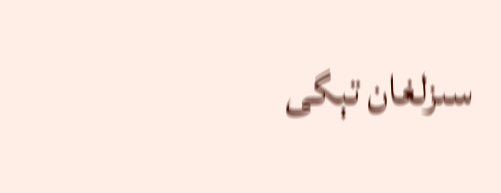سىزلغان تېگى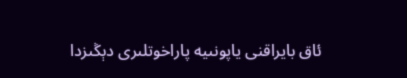ئاق بايراقنى ياپونىيە پاراخوتلىرى دېڭىزدا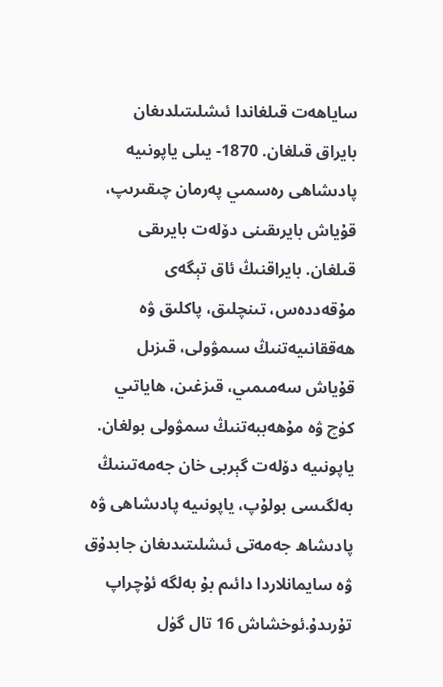ساياھەت قىلغاندا ئىشلىتىلدىغان بايراق قىلغان. 1870- يىلى ياپونىيە پادىشاھى رەسمىي پەرمان چىقىرىپ، قۇياش بايرىقىنى دۆلەت بايرىقى قىلغان. بايراقنىڭ ئاق تېگەى مۇقەددەس، تىنچلىق، پاكلىق ۋە ھەققانىيەتنىڭ سىمۋولى، قىزىل قۇياش سەمىمىي، قىزغىن، ھاياتىي كۈچ ۋە مۇھەببەتنىڭ سمۋولى بولغان.
ياپونىيە دۆلەت گېربى خان جەمەتىنىڭ بەلگىسى بولۇپ، ياپونىيە پادىشاھى ۋە پادىشاھ جەمەتى ئىشلىتىدىغان جابدۇق ۋە سايمانلاردا دائىم بۇ بەلگە ئۇچراپ تۇرىدۇ.ئوخشاش 16 تال گۈل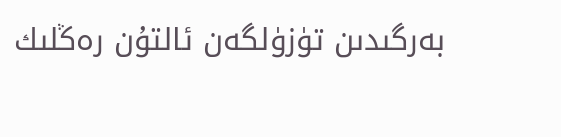بەرگىدىن تۈزۈلگەن ئالتۇن رەڭلىك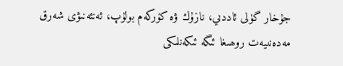جۇخار گۈلى ئاددىي، نازۇك ۋە كۆركەم بولۇپ، ئەنئەنىۋى شەرق مەدەنىيەت روھىغا ئىگە ئىكەنلىكى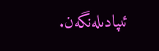ئىپادىلەنگەن.